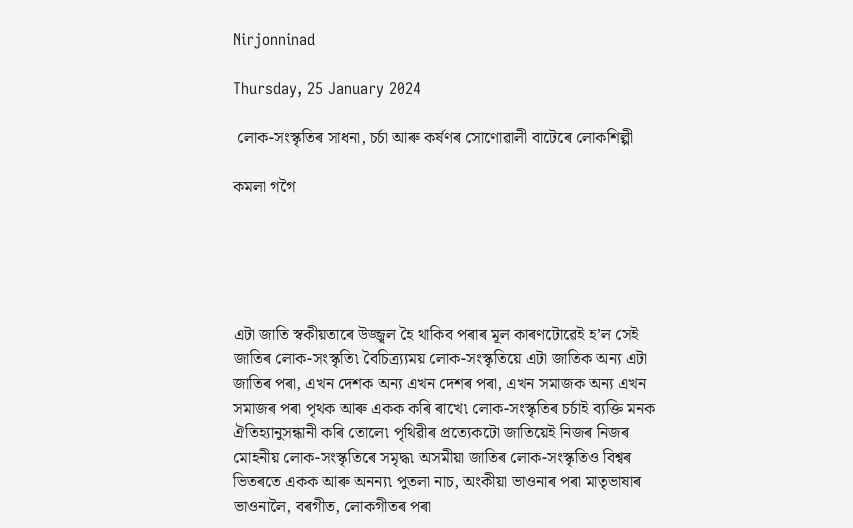Nirjonninad

Thursday, 25 January 2024

 লোক-সংস্কৃতিৰ সাধনা, চৰ্চা আৰু কৰ্ষণৰ সোণোৱালী বাটেৰে লোকশিল্পী

কমলা গগৈ





এটা জাতি স্বকীয়তাৰে উজ্জ্বল হৈ থাকিব পৰাৰ মূল কাৰণটোৱেই হ’ল সেই জাতিৰ লোক-সংস্কৃতি৷ বৈচিত্ৰ্য্যময় লোক-সংস্কৃতিয়ে এটা জাতিক অন্য এটা জাতিৰ পৰা, এখন দেশক অন্য এখন দেশৰ পৰা, এখন সমাজক অন্য এখন সমাজৰ পৰা পৃথক আৰু একক কৰি ৰাখে৷ লোক-সংস্কৃতিৰ চৰ্চাই ব্যক্তি মনক ঐতিহ্যানুসন্ধানী কৰি তোলে৷ পৃথিৱীৰ প্ৰত্যেকটো জাতিয়েই নিজৰ নিজৰ মোহনীয় লোক-সংস্কৃতিৰে সমৃদ্ধ৷ অসমীয়া জাতিৰ লোক-সংস্কৃতিও বিশ্বৰ ভিতৰতে একক আৰু অনন্য৷ পুতলা নাচ, অংকীয়া ভাওনাৰ পৰা মাতৃভাষাৰ ভাওনালৈ, বৰগীত, লোকগীতৰ পৰা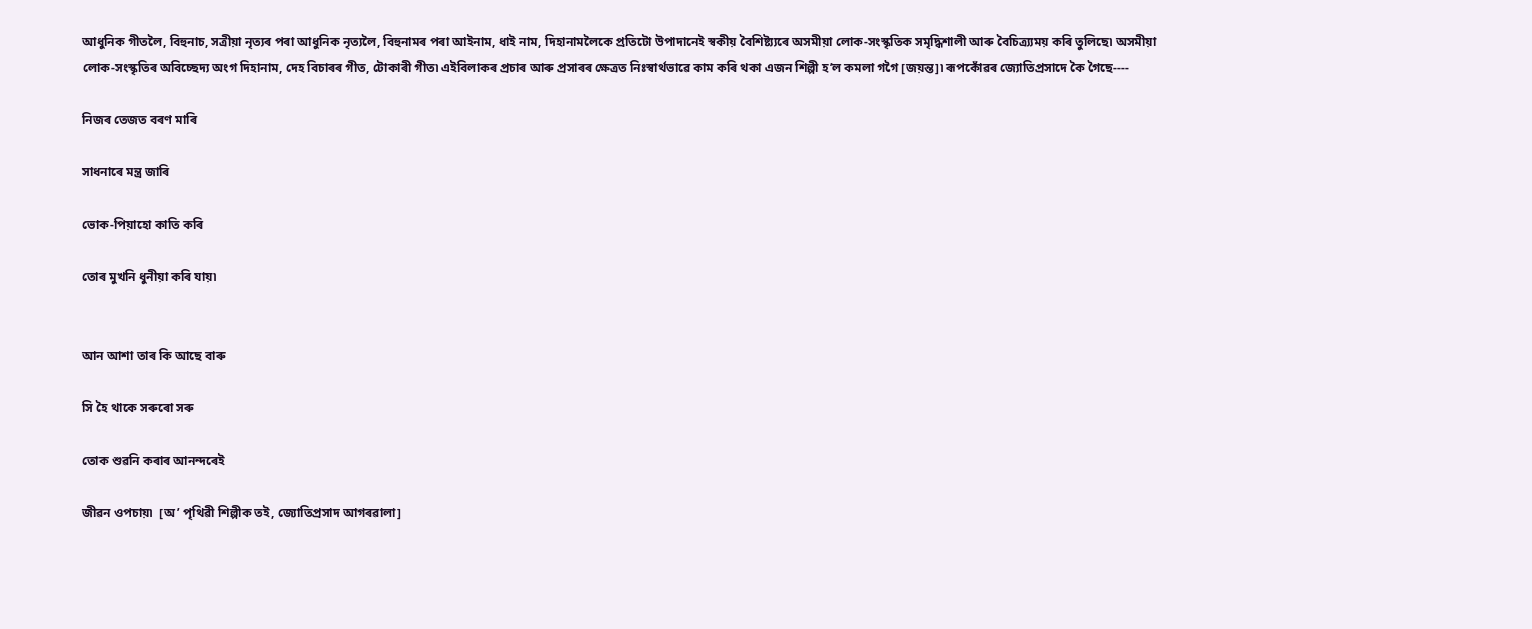আধুনিক গীতলৈ, বিহুনাচ, সত্ৰীয়া নৃত্যৰ পৰা আধুনিক নৃত্যলৈ, বিহুনামৰ পৰা আইনাম, ধাই নাম, দিহানামলৈকে প্ৰতিটো উপাদানেই স্বকীয় বৈশিষ্ট্য্যৰে অসমীয়া লোক-সংস্কৃতিক সমৃদ্ধিশালী আৰু বৈচিত্ৰ্য্যময় কৰি তুলিছে৷ অসমীয়া লোক-সংস্কৃতিৰ অবিচ্ছেদ্য অংগ দিহানাম, দেহ বিচাৰৰ গীত, টোকাৰী গীত৷ এইবিলাকৰ প্ৰচাৰ আৰু প্ৰসাৰৰ ক্ষেত্ৰত নিঃস্বাৰ্থভাৱে কাম কৰি থকা এজন শিল্পী হ’ল কমলা গগৈ [জয়ন্ত]৷ ৰূপকোঁৱৰ জ্যোতিপ্ৰসাদে কৈ গৈছে----

নিজৰ তেজত বৰণ মাৰি

সাধনাৰে মন্ত্ৰ জাৰি

ভোক-পিয়াহো কাতি কৰি

তোৰ মুখনি ধুনীয়া কৰি যায়৷


আন আশা তাৰ কি আছে বাৰু

সি হৈ থাকে সৰুৰো সৰু

তোক শুৱনি কৰাৰ আনন্দৰেই

জীৱন ওপচায়৷  [অ’ পৃথিৱী শিল্পীক তই, জ্যোতিপ্ৰসাদ আগৰৱালা]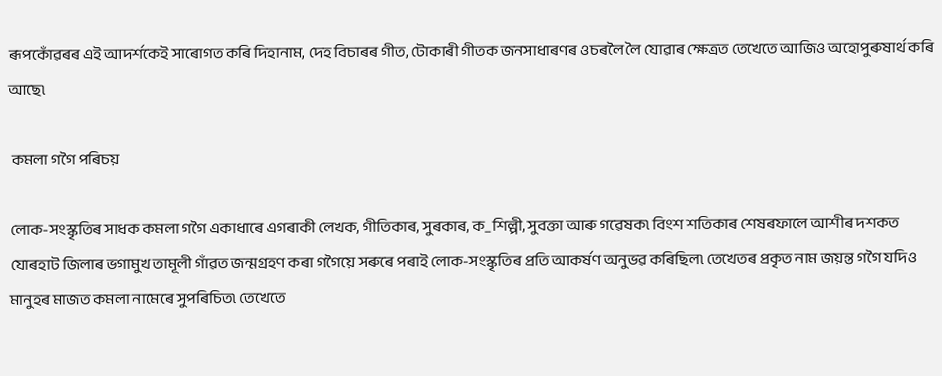ৰূপকোঁৱৰৰ এই আদৰ্শকেই সাৰোগত কৰি দিহানাম, দেহ বিচাৰৰ গীত, টোকাৰী গীতক জনসাধাৰণৰ ওচৰলৈ লৈ যোৱাৰ ক্ষেত্ৰত তেখেতে আজিও অহোপুৰুষাৰ্থ কৰি আছে৷

 কমলা গগৈ পৰিচয়

লোক-সংস্কৃতিৰ সাধক কমলা গগৈ একাধাৰে এগৰাকী লেখক, গীতিকাৰ, সুৰকাৰ, ক_শিল্পী, সুবক্তা আৰু গৱেষক৷ বিংশ শতিকাৰ শেষৰফালে আশীৰ দশকত যোৰহাট জিলাৰ ভগামুখ তামূলী গাঁৱত জন্মগ্ৰহণ কৰা গগৈয়ে সৰুৰে পৰাই লোক-সংস্কৃতিৰ প্ৰতি আকৰ্ষণ অনুভৱ কৰিছিল৷ তেখেতৰ প্ৰকৃত নাম জয়ন্ত গগৈ যদিও মানুহৰ মাজত কমলা নামেৰে সুপৰিচিত৷ তেখেতে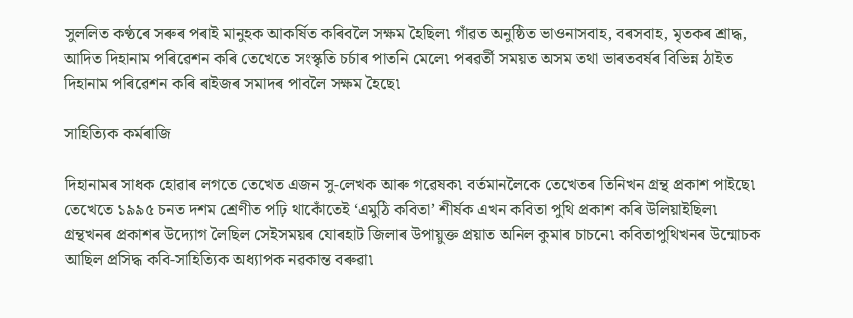সুললিত কণ্ঠৰে সৰুৰ পৰাই মানুহক আকৰ্ষিত কৰিবলৈ সক্ষম হৈছিল৷ গাঁৱত অনুষ্ঠিত ভাওনাসবাহ, বৰসবাহ, মৃতকৰ শ্ৰাদ্ধ, আদিত দিহানাম পৰিৱেশন কৰি তেখেতে সংস্কৃতি চৰ্চাৰ পাতনি মেলে৷ পৰৱৰ্তী সময়ত অসম তথা ভাৰতবৰ্ষৰ বিভিন্ন ঠাইত দিহানাম পৰিৱেশন কৰি ৰাইজৰ সমাদৰ পাবলৈ সক্ষম হৈছে৷

সাহিত্যিক কৰ্মৰাজি

দিহানামৰ সাধক হোৱাৰ লগতে তেখেত এজন সু-লেখক আৰু গৱেষক৷ বৰ্তমানলৈকে তেখেতৰ তিনিখন গ্ৰন্থ প্ৰকাশ পাইছে৷ তেখেতে ১৯৯৫ চনত দশম শ্ৰেণীত পঢ়ি থাকোঁতেই ‘এমুঠি কবিতা’ শীৰ্ষক এখন কবিতা পুথি প্ৰকাশ কৰি উলিয়াইছিল৷ গ্ৰন্থখনৰ প্ৰকাশৰ উদ্যোগ লৈছিল সেইসময়ৰ যোৰহাট জিলাৰ উপায়ুক্ত প্ৰয়াত অনিল কুমাৰ চাচনে৷ কবিতাপুথিখনৰ উন্মোচক আছিল প্ৰসিদ্ধ কবি-সাহিত্যিক অধ্যাপক নৱকান্ত বৰুৱা৷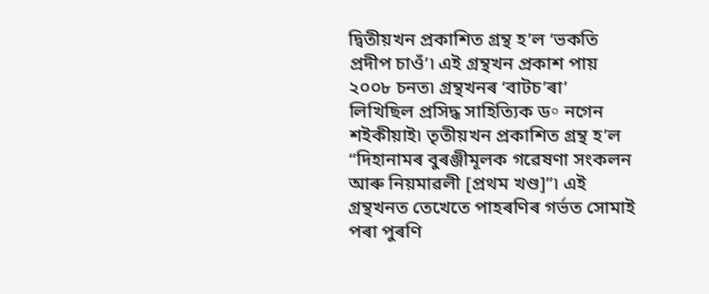দ্বিতীয়খন প্ৰকাশিত গ্ৰন্থ হ’ল ‘ভকতি প্ৰদীপ চাওঁ’৷ এই গ্ৰন্থখন প্ৰকাশ পায় ২০০৮ চনত৷ গ্ৰন্থখনৰ ‘বাটচ’ৰা’ লিখিছিল প্ৰসিদ্ধ সাহিত্যিক ড॰ নগেন শইকীয়াই৷ তৃতীয়খন প্ৰকাশিত গ্ৰন্থ হ’ল “দিহানামৰ বুৰঞ্জীমূলক গৱেষণা সংকলন আৰু নিয়মাৱলী [প্ৰথম খণ্ড]”৷ এই গ্ৰন্থখনত তেখেতে পাহৰণিৰ গৰ্ভত সোমাই পৰা পুৰণি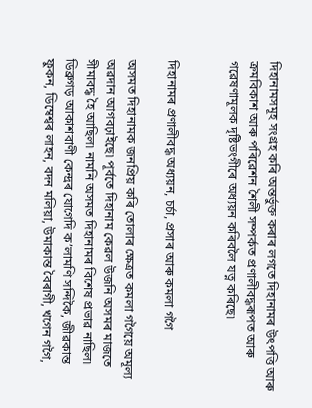দিহানামসমূহ সংগ্ৰহ কৰি অন্তৰ্ভুক্ত কৰাৰ লগতে দিহানামৰ উৎপত্তি আৰু ক্ৰমবিকাশ আৰু পৰিৱেশন শৈলী সম্পৰ্কত প্ৰণালীবদ্ধৰূপত আৰু গৱেষণামূলক দৃষ্টিভংগীৰে অধ্যয়ন কৰিবলৈ যত্ন কৰিছে৷


দিহানামৰ প্ৰণালীবদ্ধ অধ্যয়ন, চৰ্চা, প্ৰসাৰ আৰু কমলা গগৈ

অসমত দিহানামক জনপ্ৰিয় কৰি তোলাৰ ক্ষেত্ৰত কমলা গগৈয়ে অমূল্য অৱদান আগবঢ়াইছে৷ পূৰ্বতে দিহানাম কেৱল উজনি অসমৰ মাজতে সীমাবদ্ধ হৈ আছিল৷ নামনি অসমত দিহানামৰ বিশেষ প্ৰভাৱ নাছিল৷ ডিব্ৰুগড় আকাশবাণী কেন্দ্ৰৰ যোগেদি ক’লামণি সন্দিকৈ, জীৱকান্ত ফুকন, ডিম্বেশ্বৰ লাহন, বদন মলিয়া, উমাকান্ত বৈৰাগী, খগেন গগৈ,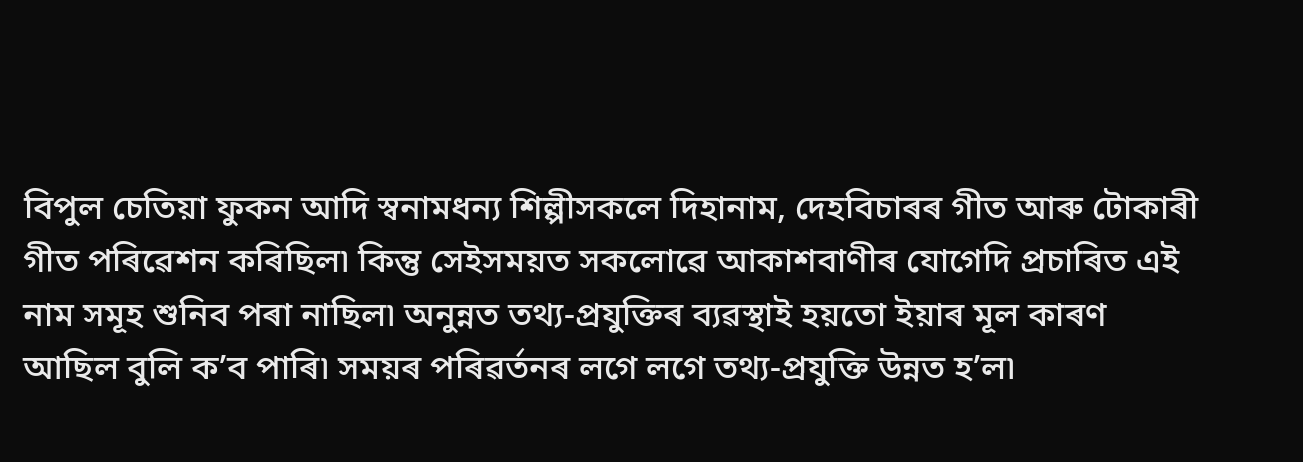বিপুল চেতিয়া ফুকন আদি স্বনামধন্য শিল্পীসকলে দিহানাম, দেহবিচাৰৰ গীত আৰু টোকাৰী গীত পৰিৱেশন কৰিছিল৷ কিন্তু সেইসময়ত সকলোৱে আকাশবাণীৰ যোগেদি প্ৰচাৰিত এই নাম সমূহ শুনিব পৰা নাছিল৷ অনুন্নত তথ্য-প্ৰযুক্তিৰ ব্যৱস্থাই হয়তো ইয়াৰ মূল কাৰণ আছিল বুলি ক’ব পাৰি৷ সময়ৰ পৰিৱৰ্তনৰ লগে লগে তথ্য-প্ৰযুক্তি উন্নত হ’ল৷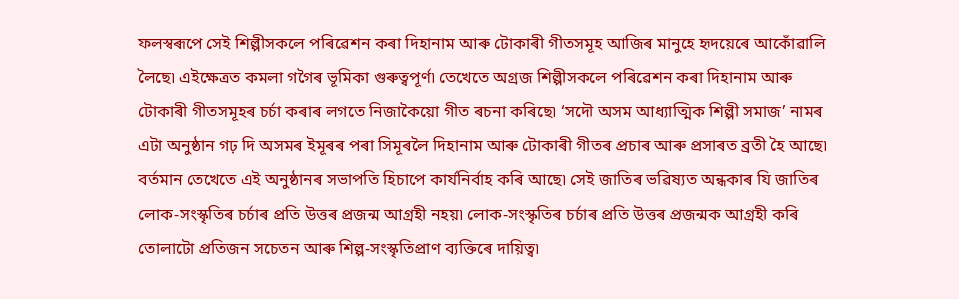ফলস্বৰূপে সেই শিল্পীসকলে পৰিৱেশন কৰা দিহানাম আৰু টোকাৰী গীতসমূহ আজিৰ মানুহে হৃদয়েৰে আকোঁৱালি লৈছে৷ এইক্ষেত্ৰত কমলা গগৈৰ ভূমিকা গুৰুত্বপূৰ্ণ৷ তেখেতে অগ্ৰজ শিল্পীসকলে পৰিৱেশন কৰা দিহানাম আৰু টোকাৰী গীতসমূহৰ চৰ্চা কৰাৰ লগতে নিজাকৈয়ো গীত ৰচনা কৰিছে৷ ‘সদৌ অসম আধ্যাত্মিক শিল্পী সমাজ’ নামৰ এটা অনুষ্ঠান গঢ় দি অসমৰ ইমূৰৰ পৰা সিমূৰলৈ দিহানাম আৰু টোকাৰী গীতৰ প্ৰচাৰ আৰু প্ৰসাৰত ব্ৰতী হৈ আছে৷ বৰ্তমান তেখেতে এই অনুষ্ঠানৰ সভাপতি হিচাপে কাৰ্যনিৰ্বাহ কৰি আছে৷ সেই জাতিৰ ভৱিষ্যত অন্ধকাৰ যি জাতিৰ লোক-সংস্কৃতিৰ চৰ্চাৰ প্ৰতি উত্তৰ প্ৰজন্ম আগ্ৰহী নহয়৷ লোক-সংস্কৃতিৰ চৰ্চাৰ প্ৰতি উত্তৰ প্ৰজন্মক আগ্ৰহী কৰি তোলাটো প্ৰতিজন সচেতন আৰু শিল্প-সংস্কৃতিপ্ৰাণ ব্যক্তিৰে দায়িত্ব৷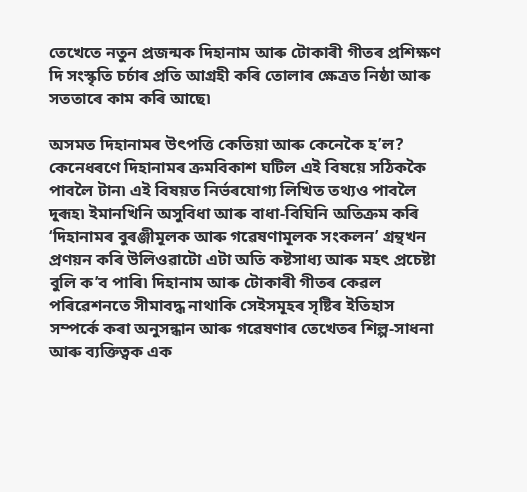তেখেতে নতুন প্ৰজন্মক দিহানাম আৰু টোকাৰী গীতৰ প্ৰশিক্ষণ দি সংস্কৃতি চৰ্চাৰ প্ৰতি আগ্ৰহী কৰি তোলাৰ ক্ষেত্ৰত নিষ্ঠা আৰু সততাৰে কাম কৰি আছে৷

অসমত দিহানামৰ উৎপত্তি কেতিয়া আৰু কেনেকৈ হ’ল? কেনেধৰণে দিহানামৰ ক্ৰমবিকাশ ঘটিল এই বিষয়ে সঠিককৈ পাবলৈ টান৷ এই বিষয়ত নিৰ্ভৰযোগ্য লিখিত তথ্যও পাবলৈ দুৰূহ৷ ইমানখিনি অসুবিধা আৰু বাধা-বিঘিনি অতিক্ৰম কৰি ‘দিহানামৰ বুৰঞ্জীমূলক আৰু গৱেষণামূলক সংকলন’ গ্ৰন্থখন প্ৰণয়ন কৰি উলিওৱাটো এটা অতি কষ্টসাধ্য আৰু মহৎ প্ৰচেষ্টা বুলি ক’ব পাৰি৷ দিহানাম আৰু টোকাৰী গীতৰ কেৱল পৰিৱেশনতে সীমাবদ্ধ নাথাকি সেইসমূহৰ সৃষ্টিৰ ইতিহাস সম্পৰ্কে কৰা অনুসন্ধান আৰু গৱেষণাৰ তেখেতৰ শিল্প-সাধনা আৰু ব্যক্তিত্বক এক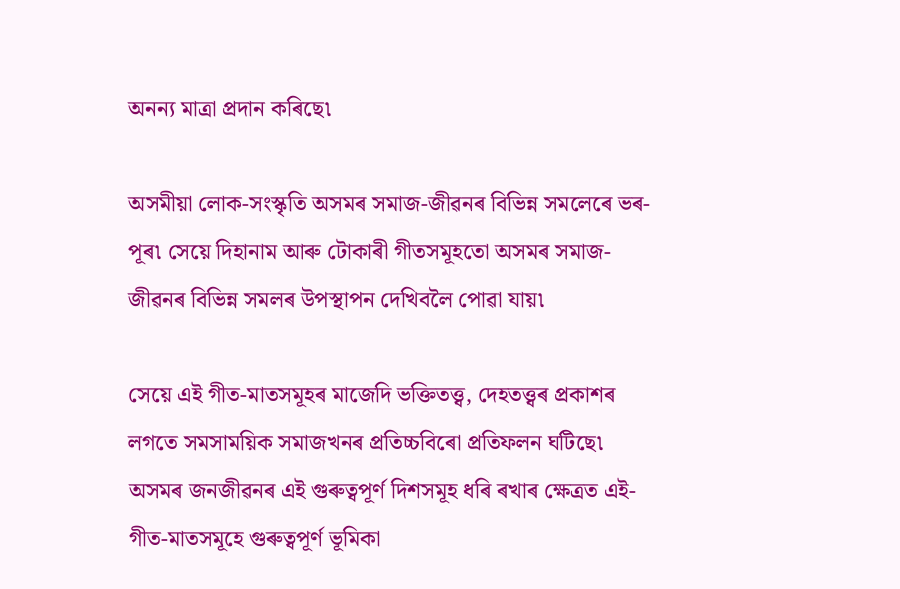অনন্য মাত্ৰা প্ৰদান কৰিছে৷

অসমীয়া লোক-সংস্কৃতি অসমৰ সমাজ-জীৱনৰ বিভিন্ন সমলেৰে ভৰ-পূৰ৷ সেয়ে দিহানাম আৰু টোকাৰী গীতসমূহতো অসমৰ সমাজ-জীৱনৰ বিভিন্ন সমলৰ উপস্থাপন দেখিবলৈ পোৱা যায়৷

সেয়ে এই গীত-মাতসমূহৰ মাজেদি ভক্তিতত্ত্ব, দেহতত্ত্বৰ প্ৰকাশৰ লগতে সমসাময়িক সমাজখনৰ প্ৰতিচ্চবিৰো প্ৰতিফলন ঘটিছে৷ অসমৰ জনজীৱনৰ এই গুৰুত্বপূৰ্ণ দিশসমূহ ধৰি ৰখাৰ ক্ষেত্ৰত এই-গীত-মাতসমূহে গুৰুত্বপূৰ্ণ ভূমিকা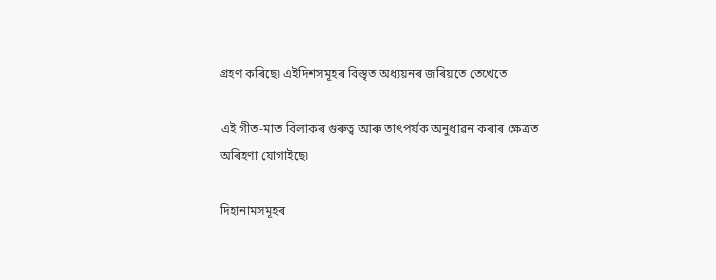গ্ৰহণ কৰিছে৷ এইদিশসমূহৰ বিস্তৃত অধ্যয়নৰ জৰিয়তে তেখেতে

এই গীত-মাত বিলাকৰ গুৰুত্ব আৰু তাৎপৰ্যক অনুধাৱন কৰাৰ ক্ষেত্ৰত অৰিহণা যোগাইছে৷

দিহানামসমূহৰ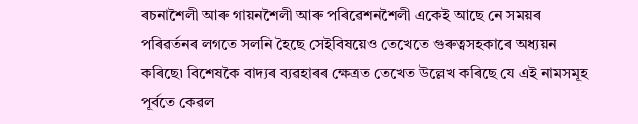ৰচনাশৈলী আৰু গায়নশৈলী আৰু পৰিৱেশনশৈলী একেই আছে নে সময়ৰ পৰিৱৰ্তনৰ লগতে সলনি হৈছে সেইবিষয়েও তেখেতে গুৰুত্বসহকাৰে অধ্যয়ন কৰিছে৷ বিশেষকৈ বাদ্যৰ ব্যৱহাৰৰ ক্ষেত্ৰত তেখেত উল্লেখ কৰিছে যে এই নামসমূহ পূৰ্বতে কেৱল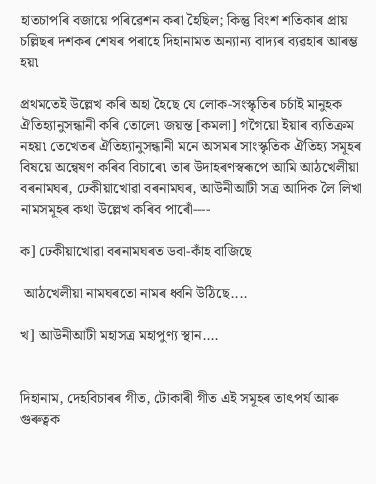হাতচাপৰি বজায়ে পৰিৱেশন কৰা হৈছিল; কিন্তু বিংশ শতিকাৰ প্ৰায় চল্লিছৰ দশকৰ শেষৰ পৰাহে দিহানামত অন্যান্য বাদ্যৰ ব্যৱহাৰ আৰম্ভ হয়৷

প্ৰথমতেই উল্লেখ কৰি অহা হৈছে যে লোক-সংস্কৃতিৰ চৰ্চাই মানুহক ঐতিহ্যানুসন্ধানী কৰি তোলে৷ জয়ন্ত [কমলা] গগৈয়ো ইয়াৰ ব্যতিক্ৰম নহয়৷ তেখেতৰ ঐতিহ্যানুসন্ধানী মনে অসমৰ সাংস্কৃতিক ঐতিহ্য সমূহৰ বিষয়ে অন্বেষণ কৰিব বিচাৰে৷ তাৰ উদাহৰণস্বৰূপে আমি আঠখেলীয়া বৰনামঘৰ, ঢেকীয়াখোৱা বৰনামঘৰ, আউনীআটী সত্ৰ আদিক লৈ লিখা নামসমূহৰ কথা উল্লেখ কৰিব পাৰোঁ----

ক] ঢেকীয়াখোৱা বৰনামঘৰত ডবা-কাঁহ বাজিছে

 আঠখেলীয়া নামঘৰতো নামৰ ধ্বনি উঠিছে....

খ] আউনীআটী মহাসত্ৰ মহাপুণ্য স্থান....


দিহানাম, দেহবিচাৰৰ গীত, টোকাৰী গীত এই সমূহৰ তাৎপৰ্য আৰু গুৰুত্বক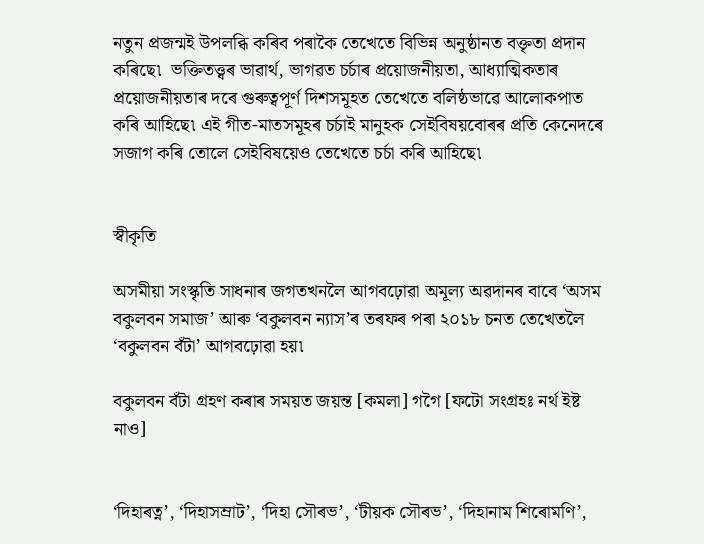নতুন প্ৰজন্মই উপলব্ধি কৰিব পৰাকৈ তেখেতে বিভিন্ন অনুষ্ঠানত বক্তৃতা প্ৰদান কৰিছে৷  ভক্তিতত্ত্বৰ ভাৱাৰ্থ, ভাগৱত চৰ্চাৰ প্ৰয়োজনীয়তা, আধ্যাত্মিকতাৰ প্ৰয়োজনীয়তাৰ দৰে গুৰুত্বপূৰ্ণ দিশসমূহত তেখেতে বলিষ্ঠভাৱে আলোকপাত কৰি আহিছে৷ এই গীত-মাতসমূহৰ চৰ্চাই মানুহক সেইবিষয়বোৰৰ প্ৰতি কেনেদৰে সজাগ কৰি তোলে সেইবিষয়েও তেখেতে চৰ্চা কৰি আহিছে৷


স্বীকৃতি

অসমীয়া সংস্কৃতি সাধনাৰ জগতখনলৈ আগবঢ়োৱা অমূল্য অৱদানৰ বাবে ‘অসম বকুলবন সমাজ’ আৰু ‘বকুলবন ন্যাস’ৰ তৰফৰ পৰা ২০১৮ চনত তেখেতলৈ ‘বকুলবন বঁটা’ আগবঢ়োৱা হয়৷

বকুলবন বঁটা গ্ৰহণ কৰাৰ সময়ত জয়ন্ত [কমলা] গগৈ [ফটো সংগ্ৰহঃ নৰ্থ ইষ্ট নাও]


‘দিহাৰত্ন’, ‘দিহাসম্ৰাট’, ‘দিহা সৌৰভ’, ‘টীয়ক সৌৰভ’, ‘দিহানাম শিৰোমণি’,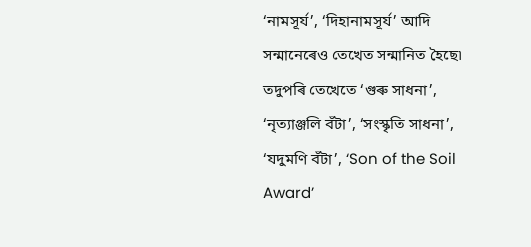‘নামসূৰ্য’, ‘দিহানামসূৰ্য’ আদি সন্মানেৰেও তেখেত সন্মানিত হৈছে৷ তদুপৰি তেখেতে ‘গুৰু সাধনা’, ‘নৃত্যাঞ্জলি বঁটা’, ‘সংস্কৃতি সাধনা’, ‘যদুমণি বঁটা’, ‘Son of the Soil Award’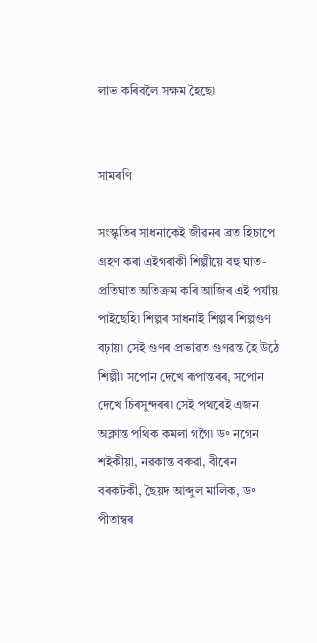লাভ কৰিবলৈ সক্ষম হৈছে৷


সামৰণি

সংস্কৃতিৰ সাধনাকেই জীৱনৰ ব্ৰত হিচাপে গ্ৰহণ কৰা এইগৰাকী শিল্পীয়ে বহু ঘাত-প্ৰতিঘাত অতিক্ৰম কৰি আজিৰ এই পৰ্যায় পাইছেহি৷ শিল্পৰ সাধনাই শিল্পৰ শিল্পগুণ বঢ়ায়৷ সেই গুণৰ প্ৰভাৱত গুণৱন্ত হৈ উঠে শিল্পী৷ সপোন দেখে ৰূপান্তৰৰ, সপোন দেখে চিৰসুন্দৰৰ৷ সেই পথৰেই এজন অক্লান্ত পথিক কমলা গগৈ৷ ড॰ নগেন শইকীয়া, নৱকান্ত বৰুৱা, বীৰেন বৰকটকী, ছৈয়দ আব্দুল মালিক, ড॰ পীতাম্বৰ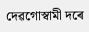দেৱগোস্বামী দৰে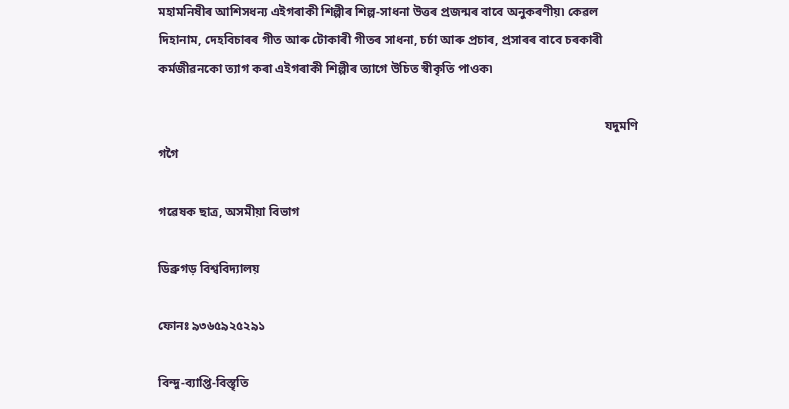মহামনিষীৰ আশিসধন্য এইগৰাকী শিল্পীৰ শিল্প-সাধনা উত্তৰ প্ৰজন্মৰ বাবে অনুকৰণীয়৷ কেৱল দিহানাম, দেহবিচাৰৰ গীত আৰু টোকাৰী গীতৰ সাধনা, চৰ্চা আৰু প্ৰচাৰ, প্ৰসাৰৰ বাবে চৰকাৰী কৰ্মজীৱনকো ত্যাগ কৰা এইগৰাকী শিল্পীৰ ত্যাগে উচিত স্বীকৃতি পাওক৷

                                                                                                                                               যদুমণি গগৈ

গৱেষক ছাত্ৰ, অসমীয়া বিভাগ

ডিব্ৰুগড় বিশ্ববিদ্যালয়

ফোনঃ ৯৩৬৫৯২৫২৯১

বিন্দু-ব্যাপ্তি-বিস্তৃতি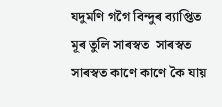যদুমণি গগৈ বিন্দুৰ ব্যাপ্তিত মূৰ তুলি সাৰস্বত  সাৰস্বত সাৰস্বত কাণে কাণে কৈ যায়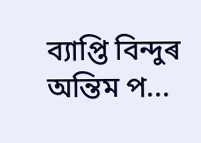ব্যাপ্তি বিন্দুৰ অন্তিম প...